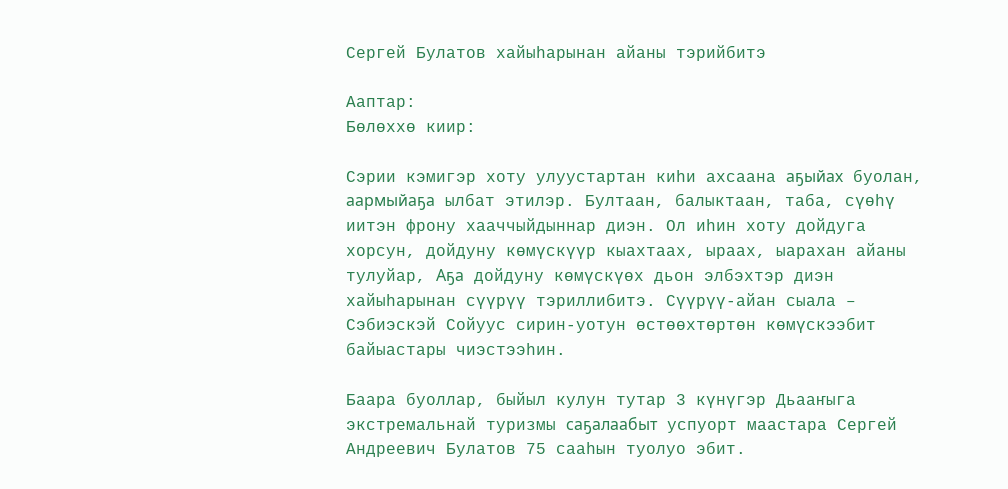Сергей Булатов хайыһарынан айаны тэрийбитэ

Ааптар:
Бөлөххө киир:

Сэрии кэмигэр хоту улуустартан киһи ахсаана аҕыйах буолан, аармыйаҕа ылбат этилэр. Бултаан, балыктаан, таба, сүөһү иитэн фрону хааччыйдыннар диэн. Ол иһин хоту дойдуга хорсун, дойдуну көмүскүүр кыахтаах, ыраах, ыарахан айаны тулуйар, Аҕа дойдуну көмүскүөх дьон элбэхтэр диэн хайыһарынан сүүрүү тэриллибитэ. Сүүрүү-айан сыала – Сэбиэскэй Сойуус сирин-уотун өстөөхтөртөн көмүскээбит байыастары чиэстээһин.

Баара буоллар, быйыл кулун тутар 3 күнүгэр Дьааҥыга экстремальнай туризмы саҕалаабыт успуорт маастара Сергей Андреевич Булатов 75 сааһын туолуо эбит.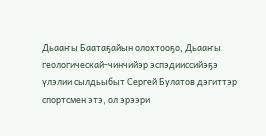Дьааҥы Баатаҕайын олохтооҕо, Дьааҥы геологическай-чинчийэр эспэдииссийэҕэ үлэлии сылдьыбыт Сергей Булатов дэгиттэр спортсмен этэ, ол эрээри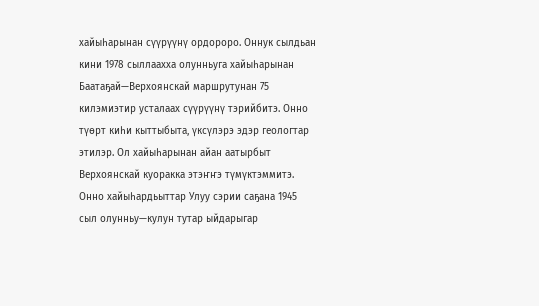хайыһарынан сүүрүүнү ордороро. Оннук сылдьан кини 1978 сыллаахха олунньуга хайыһарынан Баатаҕай—Верхоянскай маршрутунан 75 килэмиэтир усталаах сүүрүүнү тэрийбитэ. Онно түөрт киһи кыттыбыта, үксүлэрэ эдэр геологтар этилэр. Ол хайыһарынан айан аатырбыт Верхоянскай куоракка этэҥҥэ түмүктэммитэ. Онно хайыһардьыттар Улуу сэрии саҕана 1945 сыл олунньу—кулун тутар ыйдарыгар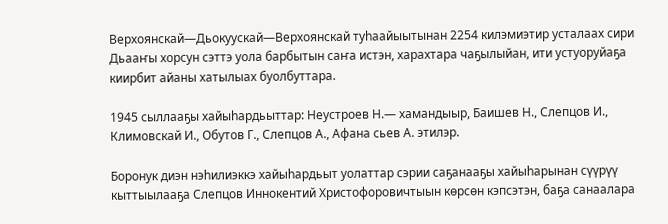Верхоянскай—Дьокуускай—Верхоянскай туһаайыытынан 2254 килэмиэтир усталаах сири Дьааҥы хорсун сэттэ уола барбытын саҥа истэн, харахтара чаҕылыйан, ити устуоруйаҕа киирбит айаны хатылыах буолбуттара.

1945 сыллааҕы хайыһардьыттар: Неустроев Н.— хамандыыр, Баишев Н., Слепцов И., Климовскай И., Обутов Г., Слепцов А., Афана сьев А. этилэр.

Боронук диэн нэһилиэккэ хайыһардьыт уолаттар сэрии саҕанааҕы хайыһарынан сүүрүү кыттыылааҕа Слепцов Иннокентий Христофоровичтыын көрсөн кэпсэтэн, баҕа санаалара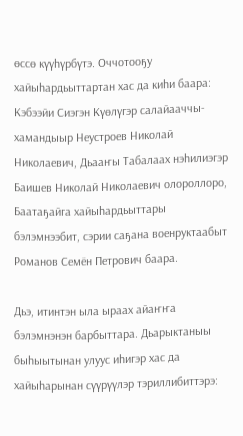өссө күүһүрбүтэ. Оччотооҕу хайыһардьыттартан хас да киһи баара: Кэбээйи Сиэгэн Күөлүгэр салайааччы-хамандыыр Неустроев Николай Николаевич, Дьааҥы Табалаах нэһилиэгэр Баишев Николай Николаевич олороллоро, Баатаҕайга хайыһардьыттары бэлэмнээбит, сэрии саҕана военруктаабыт Романов Семён Петрович баара.

Дьэ, итинтэн ыла ыраах айаҥҥа бэлэмнэнэн барбыттара. Дьарыктаныы быһыытынан улуус иһигэр хас да хайыһарынан сүүрүүлэр тэриллибиттэрэ: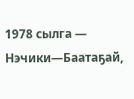1978 сылга — Нэчики—Баатаҕай,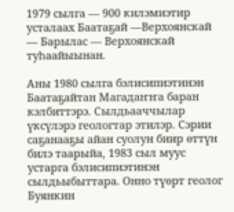1979 сылга — 900 килэмиэтир усталаах Баатаҕай —Верхоянскай — Барылас — Верхоянскай туһаайыынан.

Аны 1980 сылга бэлисипиэтинэн Баатаҕайтан Магадаҥҥа баран кэлбиттэрэ. Сылдьааччылар үксүлэрэ геологтар этилэр. Сэрии саҕанааҕы айан суолун биир өттүн билэ таарыйа, 1983 сыл муус устарга бэлисипиэтинэн сылдьыбыттара. Онно түөрт геолог Буянкин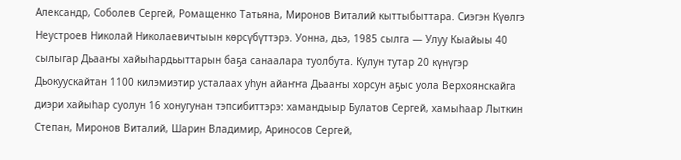Александр, Соболев Сергей, Ромащенко Татьяна, Миронов Виталий кыттыбыттара. Сиэгэн Күөлгэ Неустроев Николай Николаевичтыын көрсүбүттэрэ. Уонна, дьэ, 1985 сылга — Улуу Кыайыы 40 сылыгар Дьааҥы хайыһардьыттарын баҕа санаалара туолбута. Кулун тутар 20 күнүгэр Дьокуускайтан 1100 килэмиэтир усталаах уһун айаҥҥа Дьааҥы хорсун аҕыс уола Верхоянскайга диэри хайыһар суолун 16 хонугунан тэпсибиттэрэ: хамандыыр Булатов Сергей, хамыһаар Лыткин Степан, Миронов Виталий, Шарин Владимир, Ариносов Сергей,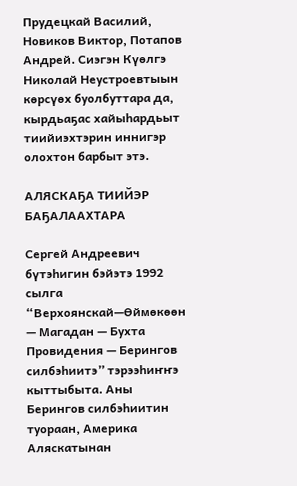Прудецкай Василий, Новиков Виктор, Потапов Андрей. Сиэгэн Күөлгэ Николай Неустроевтыын көрсүөх буолбуттара да, кырдьаҕас хайыһардьыт тиийиэхтэрин иннигэр олохтон барбыт этэ.

АЛЯСКАҔА ТИИЙЭР БАҔАЛААХТАРА

Сергей Андреевич бүтэһигин бэйэтэ 1992 сылга “Верхоянскай—Өймөкөөн — Магадан — Бухта Провидения — Берингов силбэһиитэ” тэрээһиҥҥэ кыттыбыта. Аны Берингов силбэһиитин туораан, Америка Аляскатынан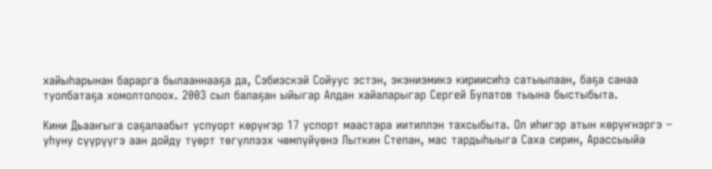хайыһарынан барарга былааннааҕа да, Сэбиэскэй Сойуус эстэн, экэниэмикэ кириисиһэ сатыылаан, баҕа санаа туолбатаҕа хомолтолоох. 2003 сыл балаҕан ыйыгар Алдан хайаларыгар Сергей Булатов тыына быстыбыта.

Кини Дьааҥыга саҕалаабыт успуорт көрүҥэр 17 успорт маастара иитиллэн тахсыбыта. Ол иһигэр атын көрүҥнэргэ – уһуну сүүрүүгэ аан дойду түөрт төгүллээх чөмпүйүөнэ Лыткин Степан, мас тардыһыыга Саха сирин, Арассыыйа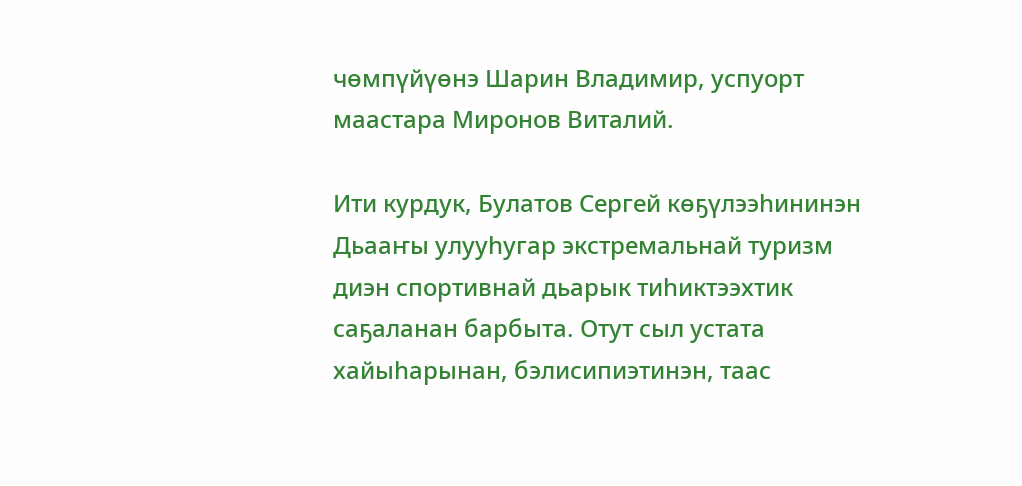чөмпүйүөнэ Шарин Владимир, успуорт маастара Миронов Виталий.

Ити курдук, Булатов Сергей көҕүлээһининэн Дьааҥы улууһугар экстремальнай туризм диэн спортивнай дьарык тиһиктээхтик саҕаланан барбыта. Отут сыл устата хайыһарынан, бэлисипиэтинэн, таас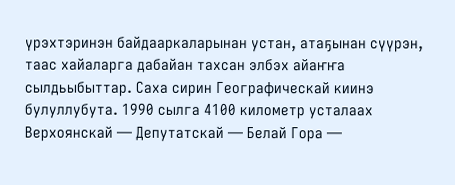үрэхтэринэн байдааркаларынан устан, атаҕынан сүүрэн, таас хайаларга дабайан тахсан элбэх айаҥҥа сылдьыбыттар. Саха сирин Географическай киинэ булуллубута. 1990 сылга 4100 километр усталаах Верхоянскай — Депутатскай — Белай Гора —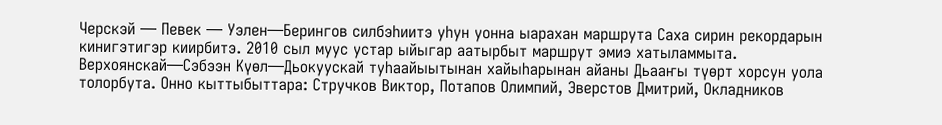Черскэй — Певек — Уэлен—Берингов силбэһиитэ уһун уонна ыарахан маршрута Саха сирин рекордарын кинигэтигэр киирбитэ. 2010 сыл муус устар ыйыгар аатырбыт маршрут эмиэ хатыламмыта. Верхоянскай—Сэбээн Күөл—Дьокуускай туһаайыытынан хайыһарынан айаны Дьааҥы түөрт хорсун уола толорбута. Онно кыттыбыттара: Стручков Виктор, Потапов Олимпий, Эверстов Дмитрий, Окладников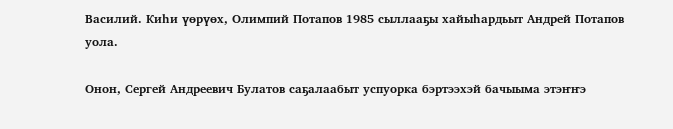Василий. Киһи үөрүөх, Олимпий Потапов 1985 сыллааҕы хайыһардьыт Андрей Потапов уола.

Онон, Сергей Андреевич Булатов саҕалаабыт успуорка бэртээхэй бачыыма этэҥҥэ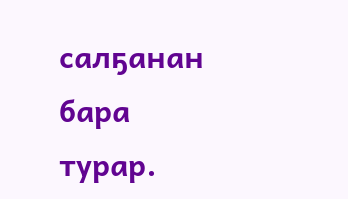салҕанан бара турар.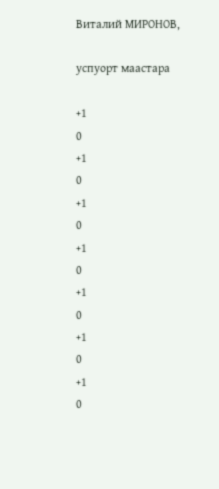Виталий МИРОНОВ,

успуорт маастара

+1
0
+1
0
+1
0
+1
0
+1
0
+1
0
+1
0